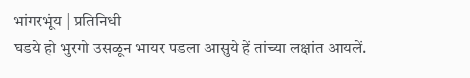भांगरभूंय | प्रतिनिधी
घडये हो भुरगो उसळून भायर पडला आसुये हें तांच्या लक्षांत आयलें.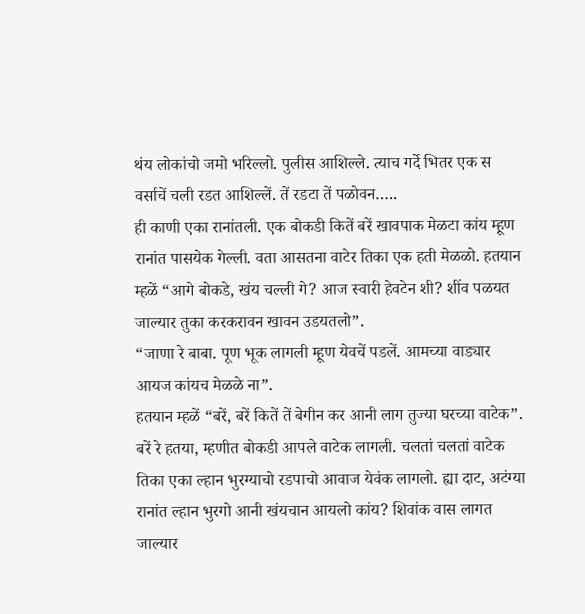थंय लोकांचो जमो भरिल्लो. पुलीस आशिल्ले. त्याच गर्दे भितर एक स वर्साचें चली रडत आशिल्लें. तें रडटा तें पळोवन…..
ही काणी एका रानांतली. एक बोकडी कितें बरें खावपाक मेळटा कांय म्हूण रानांत पासयेक गेल्ली. वता आसतना वाटेर तिका एक हती मेळळो. हतयान म्हळें “आगे बोकडे, खंय चल्ली गे? आज स्वारी हेवटेन शी? शींव पळयत जाल्यार तुका करकरावन खावन उडयतलो”.
“जाणा रे बाबा. पूण भूक लागली म्हूण येवचें पडलें. आमच्या वाड्यार आयज कांयच मेळळे ना”.
हतयान म्हळें “बरें, बरें कितें तें बेगीन कर आनी लाग तुज्या घरच्या वाटेक”.
बरें रे हतया, म्हणीत बोकडी आपले वाटेक लागली. चलतां चलतां वाटेक तिका एका ल्हान भुरग्याचो रडपाचो आवाज येवंक लागलो. ह्या दाट, अटंग्या रानांत ल्हान भुरगो आनी खंयचान आयलो कांय? शिवांक वास लागत जाल्यार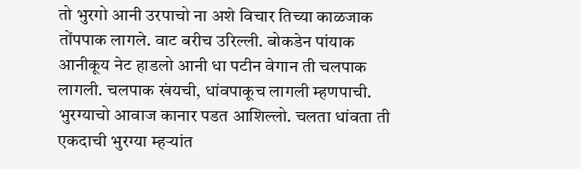तो भुरगो आनी उरपाचो ना अशे विचार तिच्या काळजाक तोंपपाक लागले. वाट बरीच उरिल्ली. बोकडेन पांयाक आनीकूय नेट हाडलो आनी धा पटीन वेगान ती चलपाक लागली. चलपाक खंयची, धांवपाकूच लागली म्हणपाची. भुरग्याचो आवाज कानार पडत आशिल्लो. चलता धांवता ती एकदाची भुरग्या म्हऱ्यांत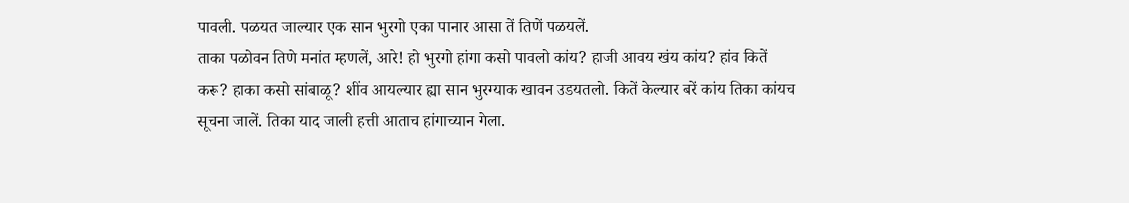पावली. पळयत जाल्यार एक सान भुरगो एका पानार आसा तें तिणें पळयलें.
ताका पळोवन तिणे मनांत म्हणलें, आरे! हो भुरगो हांगा कसो पावलो कांय? हाजी आवय खंय कांय? हांव कितें करू? हाका कसो सांबाळू? शींव आयल्यार ह्या सान भुरग्याक खावन उडयतलो. कितें केल्यार बरें कांय तिका कांयच सूचना जालें. तिका याद जाली हत्ती आताच हांगाच्यान गेला.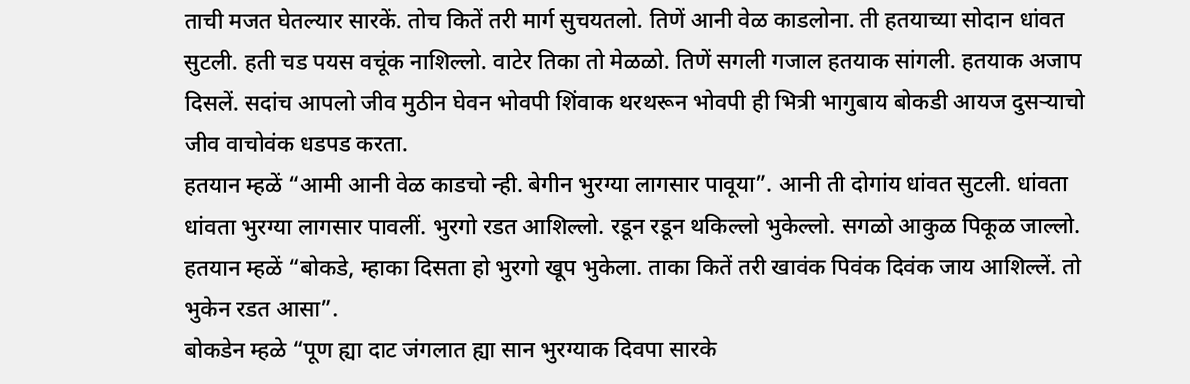ताची मजत घेतल्यार सारकें. तोच कितें तरी मार्ग सुचयतलो. तिणें आनी वेळ काडलोना. ती हतयाच्या सोदान धांवत सुटली. हती चड पयस वचूंक नाशिल्लो. वाटेर तिका तो मेळळो. तिणें सगली गजाल हतयाक सांगली. हतयाक अजाप दिसलें. सदांच आपलो जीव मुठीन घेवन भोवपी शिंवाक थरथरून भोवपी ही भित्री भागुबाय बोकडी आयज दुसऱ्याचो जीव वाचोवंक धडपड करता.
हतयान म्हळें “आमी आनी वेळ काडचो न्ही. बेगीन भुरग्या लागसार पावूया”. आनी ती दोगांय धांवत सुटली. धांवता धांवता भुरग्या लागसार पावलीं. भुरगो रडत आशिल्लो. रडून रडून थकिल्लो भुकेल्लो. सगळो आकुळ पिकूळ जाल्लो. हतयान म्हळें “बोकडे, म्हाका दिसता हो भुरगो खूप भुकेला. ताका कितें तरी खावंक पिवंक दिवंक जाय आशिल्लें. तो भुकेन रडत आसा”.
बोकडेन म्हळे “पूण ह्या दाट जंगलात ह्या सान भुरग्याक दिवपा सारके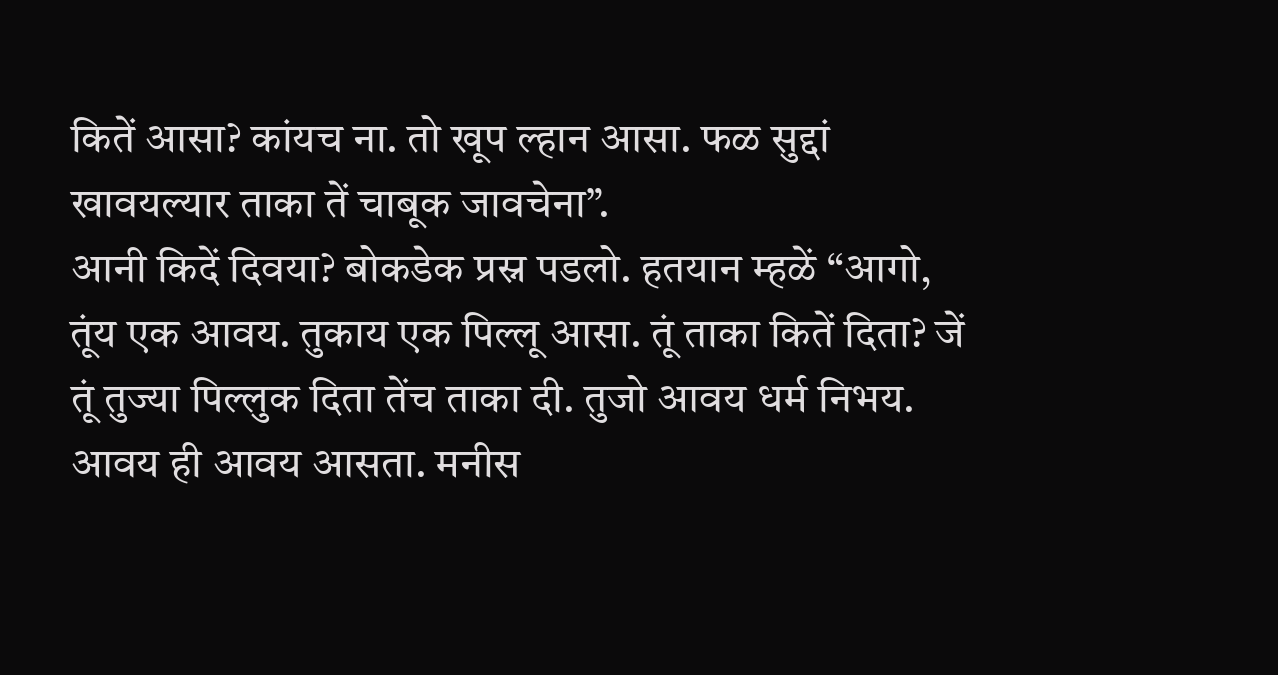कितें आसा? कांयच ना. तो खूप ल्हान आसा. फळ सुद्दां खावयल्यार ताका तें चाबूक जावचेना”.
आनी किदें दिवया? बोकडेक प्रस्न पडलो. हतयान म्हळें “आगो, तूंय एक आवय. तुकाय एक पिल्लू आसा. तूं ताका कितें दिता? जें तूं तुज्या पिल्लुक दिता तेंच ताका दी. तुजो आवय धर्म निभय. आवय ही आवय आसता. मनीस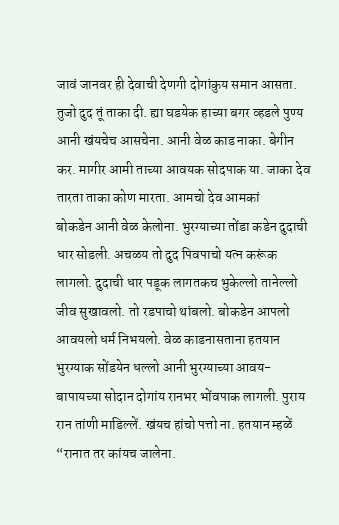जावं जानवर ही देवाची देणगी दोगांकुय समान आसता. तुजो दुद तूं ताका दी. ह्या घडयेक हाच्या बगर व्हडले पुण्य आनी खंयचेच आसचेना. आनी वेळ काड नाका. बेगीन कर. मागीर आमी ताच्या आवयक सोदपाक या. जाका देव तारता ताका कोण मारता. आमचो देव आमकां
बोकडेन आनी वेळ केलोना. भुरग्याच्या तोंडा कडेन दुदाची धार सोडली. अचळय तो दुद पिवपाचो यत्न करूंक लागलो. दुदाची धार पडूक लागतकच भुकेल्लो तानेल्लो जीव सुखावलो. तो रडपाचो थांबलो. बोकडेन आपलो आवयलो धर्म निभयलो. वेळ काडनासताना हतयान भुरग्याक सोंडयेन धल्लो आनी भुरग्याच्या आवय- बापायच्या सोदान दोगांय रानभर भोंवपाक लागली. पुराय रान तांणी माडिल्लें. खंयच हांचो पत्तो ना. हतयान म्हळें “रानात तर कांयच जालेना.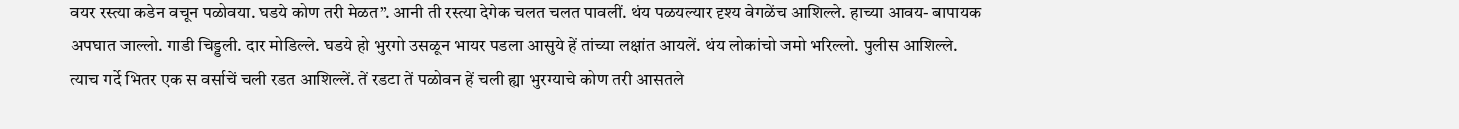वयर रस्त्या कडेन वचून पळोवया. घडये कोण तरी मेळत”. आनी ती रस्त्या देगेक चलत चलत पावलीं. थंय पळयल्यार दृश्य वेगळेंच आशिल्ले. हाच्या आवय- बापायक अपघात जाल्लो. गाडी चिड्डली. दार मोडिल्ले. घडये हो भुरगो उसळून भायर पडला आसुये हें तांच्या लक्षांत आयलें. थंय लोकांचो जमो भरिल्लो. पुलीस आशिल्ले. त्याच गर्दे भितर एक स वर्साचें चली रडत आशिल्लें. तें रडटा तें पळोवन हें चली ह्या भुरग्याचे कोण तरी आसतले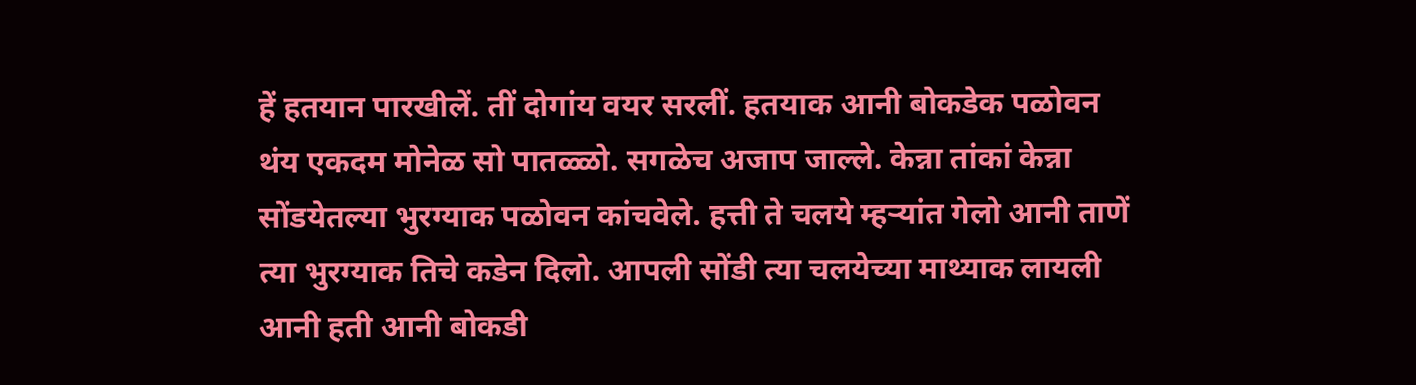हें हतयान पारखीलें. तीं दोगांय वयर सरलीं. हतयाक आनी बोकडेक पळोवन थंय एकदम मोनेळ सो पातळ्ळो. सगळेच अजाप जाल्ले. केन्ना तांकां केन्ना सोंडयेतल्या भुरग्याक पळोवन कांचवेले. हत्ती ते चलये म्हऱ्यांत गेलो आनी ताणें त्या भुरग्याक तिचे कडेन दिलो. आपली सोंडी त्या चलयेच्या माथ्याक लायली आनी हती आनी बोकडी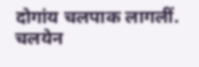दोगांय चलपाक लागलीं. चलयेन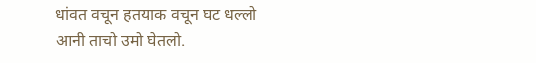धांवत वचून हतयाक वचून घट धल्लो आनी ताचो उमो घेतलो.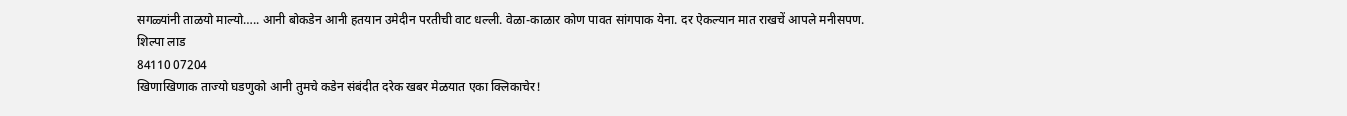सगळ्यांनी ताळयो माल्यो….. आनी बोकडेन आनी हतयान उमेदीन परतीची वाट धल्ली. वेळा-काळार कोण पावत सांगपाक येना. दर ऐकल्यान मात राखचें आपले मनीसपण.
शिल्पा लाड
84110 07204
खिणाखिणाक ताज्यो घडणुको आनी तुमचे कडेन संबंदीत दरेक खबर मेळयात एका क्लिकाचेर!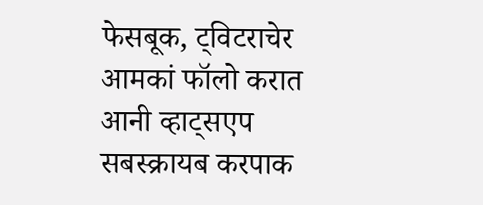फेसबूक, ट्विटराचेर आमकां फॉलो करात आनी व्हाट्सएप सबस्क्रायब करपाक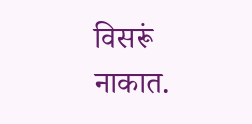विसरूं नाकात.